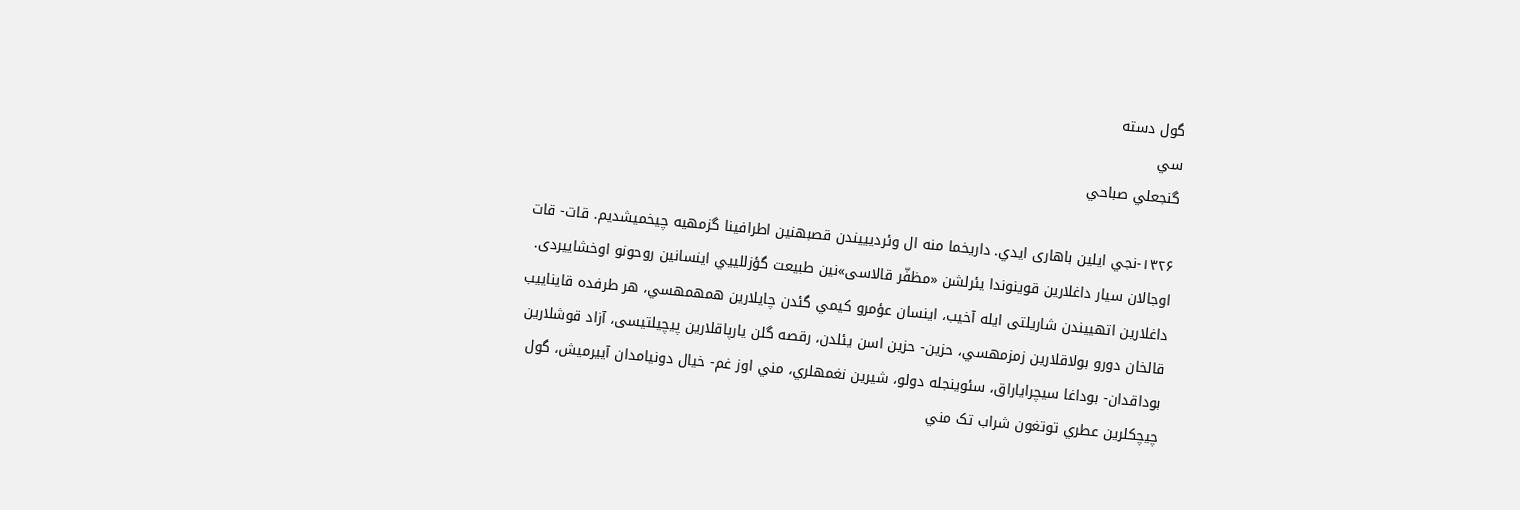گول دسته
سي
گنجعلي صباحي

۱۳۲۶-نجي ايلين باهاری ايدي. داریخما منه ال وئرديييندن قصبهنين اطرافینا گزمهيه چیخمیشدیم. قات- قات اوجالان سیار داغلارین قوينوندا يئرلشن «مظفّر قالاسی»نین طبيعت گؤزللييي اينسانین روحونو اوخشايیردی. داغلارین اتهييندن شاریلتی ايله آخیب، اينسان عؤمرو کيمي گئدن چايلارین همهمهسي، هر طرفده قاينايیب قالخان دورو بولاقلارین زمزمهسي، حزين- حزين اسن يئلدن، رقصه گلن يارپاقلارین پیچیلتیسی، آزاد قوشلارین بوداقدان- بوداغا سیچراياراق، سئوينجله دولو، شيرين نغمهلري، مني اوز غم- خيال دونيامدان آيیرمیش، گول چيچکلرين عطري توتغون شراب تک مني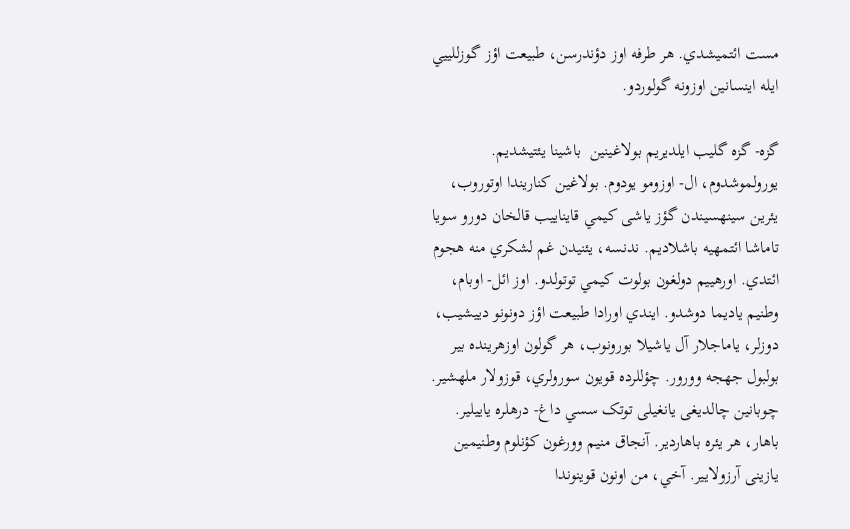مست ائتميشدي. هر طرفه اوز دؤندرسن، طبيعت اؤز گوزللييي ايله اينسانین اوزونه گولوردو.

گزه- گزه گليب ايلدیریم بولاغینین  باشینا يئتيشديم. يورولموشدوم، ال- اوزومو يودوم. بولاغین کناریندا اوتوروب، يئرين سينهسيندن گؤز ياشی کيمي قاينايیب قالخان دورو سويا تاماشا ائتمهيه باشلادیم. ندنسه، يئنيدن غم لشکري منه هجوم ائتدي. اورهييم دولغون بولوت کيمي توتولدو. اوز ائل- اوبام، وطنيم يادیما دوشدو. ايندي اورادا طبيعت اؤز دونونو دييشيب، دوزلر، ياماجلار آل ياشیلا بورونوب، هر گولون اوزهرينده بير بولبول جهجه وورور. چؤللرده قويون سورولري، قوزولار ملهشير. چوبانين چالدیغی يانغیلی توتک سسي داغ- درهلره يايیلیر. باهار، هر يئره باهاردیر. آنجاق منيم وورغون کؤنلوم وطنيمين يازینی آرزولايیر. آخي، من اونون قوينوندا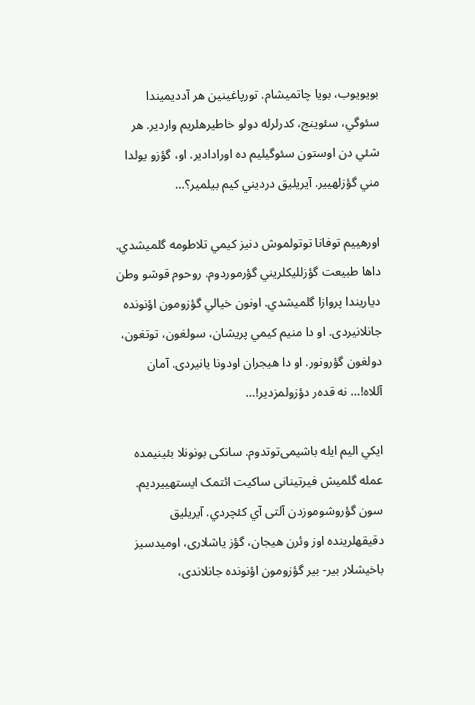بويويوب، بويا چاتمیشام. تورپاغینین هر آددیمیندا سئوگي، سئوينج، کدرلرله دولو خاطيرهلريم واردیر. هر شئي دن اوستون سئوگيليم ده اورادادیر. او، گؤزو يولدا مني گؤزلهيير. آيریلیق درديني کيم بيلمير؟…

اورهييم توفانا توتولموش دنيز کيمي تلاطومه گلميشدي. داها طبيعت گؤزلليکلريني گؤرموردوم. روحوم قوشو وطن دياریندا پروازا گلميشدي. اونون خيالي گؤزومون اؤنونده جانلانیردی. او دا منيم کيمي پريشان، سولغون، توتغون، دولغون گؤرونور. او دا هيجران اودونا يانیردی. آمان آللاه!… نه قده‌ر دؤزولمزدير!…

ايکي اليم ايله باشیمی‌توتدوم. سانکی بونونلا بئينيمده عمله گلميش فیرتینانی ساکيت ائتمک ايستهييرديم. سون گؤروشوموزدن آلتی آي کئچردي. آيریلیق دقيقهلرينده اوز وئرن هيجان، گؤز ياشلاری، اوميدسيز باخیشلار بير- بير گؤزومون اؤنونده جانلاندی،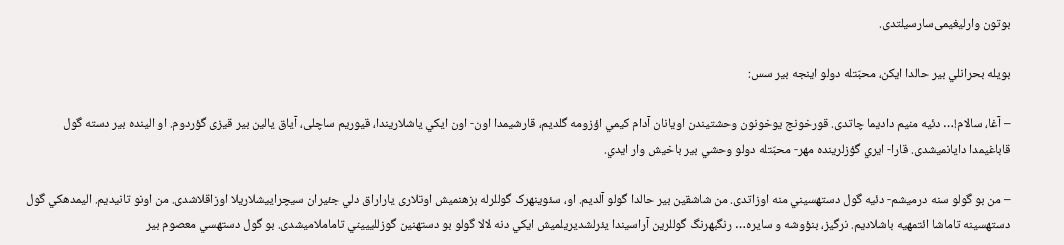بوتون وارلیغیمی‌سارسيلتدی.

بويله بحرانلي بير حالدا ايکن، محبّتله دولو اينجه بير سس:

– آغا، سالام!… دئيه منيم دادیما چاتدی. قورخونج يوخونون وحشتيندن اويانان آدام کيمي اؤزومه گلديم، قارشیمدا اون- اون ايکي ياشلاریندا، قیوریم ساچلی، آياق يالین بير قیزی گؤردوم. او الينده بير دسته گول قاباغیمدا دايانمیشدی. قارا- ايري گؤزلرينده مهر- محبّتله دولو وحشي بير باخیش وار ايدي.

– من بو گولو سنه درميشم- دئيه گول دستهسيني منه اوزاتدی. من شاشقین بير حالدا گولو آلدیم. او، سئوينهرک گوللرله بزهنميش اوتلاری ياراراق دلي جئيران سیچرايیشلاریلا اوزاقلاشدی. من اونو تانیدیم. اليمدهکي گول دستهسينه تاماشا ائتمهيه باشلادیم. نرگيز، بنؤوشه و سايره… رنگبهرنگ گوللرين آراسیندا يئرلشديريلميش ايکي دنه لالا گولو بو دستهنين گوزلليييني تاماملامیشدی. بو گول دستهسي معصوم بير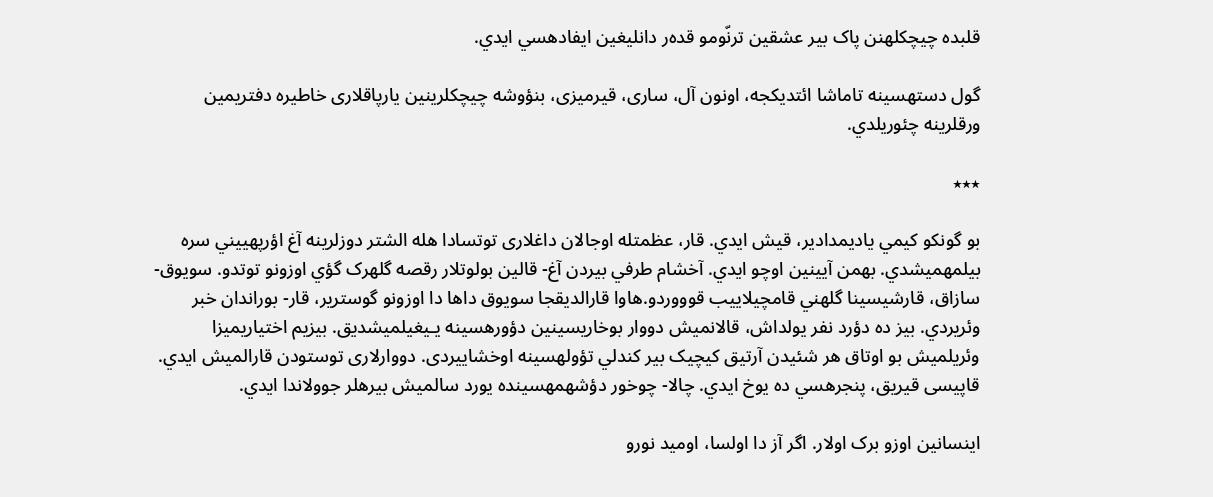قلبده چيچکلهنن پاک بير عشقين ترنّومو قده‌ر دانلیغین ايفادهسي ايدي.

گول دستهسينه تاماشا ائتديکجه، اونون آل، ساری، قیرمیزی، بنؤوشه چيچکلرينين يارپاقلاری خاطيره دفتريمين ورقلرينه چئوريلدي.

٭٭٭

بو گونکو کيمي يادیمدادیر، قیش ايدي. قار، عظمتله اوجالان داغلاری توتسادا هله الشتر دوزلرينه آغ اؤرپهييني سره بيلمهميشدي. بهمن آيینین اوچو ايدي. آخشام طرفي بيردن آغ- قالین بولوتلار رقصه گلهرک گؤي اوزونو توتدو. سويوق- سازاق، قارشیسینا گلهني قامچیلايیب قوووردو.هاوا قارالدیقجا سويوق داها دا اوزونو گوسترير، قار- بوراندان خبر وئريردي. بيز ده دؤرد نفر يولداش، قالانمیش دووار بوخاريسينين دؤورهسينه يـیغیلمیشدیق. بيزيم اختياریمیزا وئريلميش بو اوتاق هر شئيدن آرتیق کيچيک بير کندلي تؤولهسينه اوخشايیردی. دووارلاری توستودن قارالمیش ايدي. قاپیسی قیریق، پنجرهسي ده يوخ ايدي. چالا- چوخور دؤشهمهسينده يورد سالمیش بيرهلر جوولاندا ايدي.

اينسانین اوزو برک اولار. اگر آز دا اولسا، اوميد نورو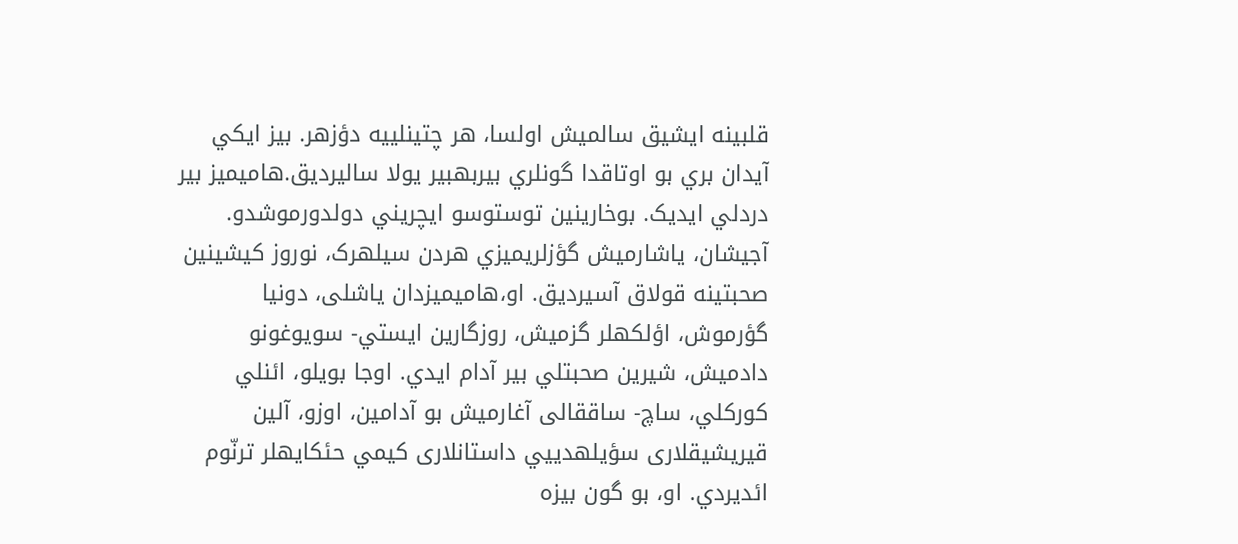قلبينه ايشیق سالمیش اولسا، هر چتينلييه دؤزهر. بيز ايکي آيدان بري بو اوتاقدا گونلري بيربهبير يولا سالیردیق.هامیمیز بير دردلي ايديک. بوخارينين توستوسو ايچريني دولدورموشدو. آجیشان، ياشارمیش گؤزلريميزي هردن سيلهرک، نوروز کيشينين صحبتينه قولاق آسیردیق. او،‌هامیمیزدان ياشلی، دونيا گؤرموش، اؤلکهلر گزميش، روزگارین ايستي- سويوغونو دادمیش، شيرين صحبتلي بير آدام ايدي. اوجا بويلو، ائنلي کورکلي، ساچ- ساققالی آغارمیش بو آدامین، اوزو، آلین قیریشیقلاری سؤيلهدييي داستانلاری کيمي حئکايهلر ترنّوم ائديردي. او، بو گون بيزه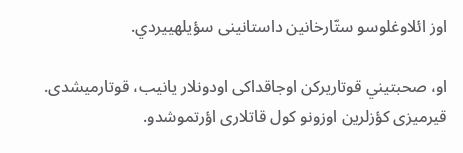اوز ائلاوغلوسو ستّارخانین داستانینی سؤيلهييردي.

او، صحبتيني قوتاریرکن اوجاقداکی اودونلار يانیب، قوتارمیشدی. قیرمیزی کؤزلرين اوزونو کول قاتلاری اؤرتموشدو.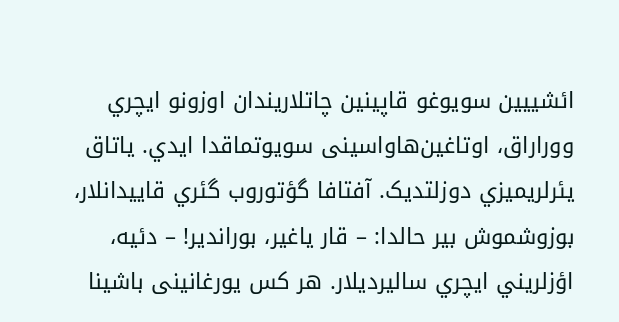ائشييين سويوغو قاپینین چاتلاریندان اوزونو ايچري ووراراق، اوتاغین‌هاواسینی سويوتماقدا ايدي. ياتاق يئرلريميزي دوزلتديک. آفتافا گؤتوروب گئري قايیدانلار، بوزوشموش بير حالدا: – قار ياغیر، بوراندیر! – دئيه، اؤزلريني ايچري سالیردیلار. هر کس يورغانینی باشینا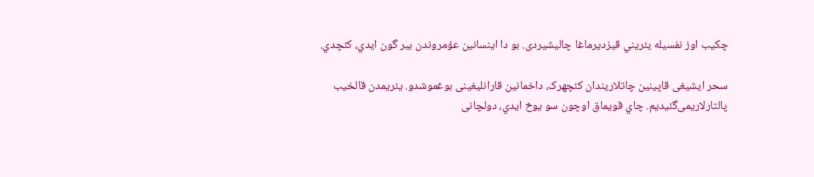چکيب اوز نفسيله يئريني قیزدیرماغا چالیشیردی. بو دا اينسانین عؤمروندن بير گون ايدي، کئچدي.

سحر ايشیغی قاپینین چاتلاریندان کئچهرک، داخمانین قارانلیغینی بوغموشدو. يئريمدن قالخیب پالتارلاریمی‌گئيديم. چاي قويماق اوچون سو يوخ ايدي، دولچانی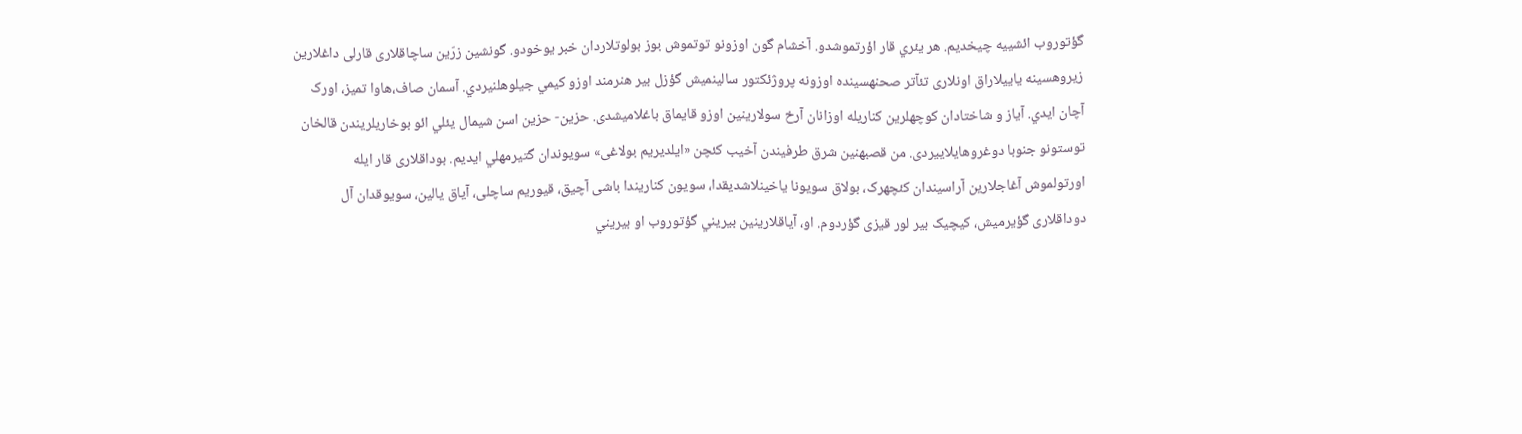گؤتوروب ائشييه چیخدیم. هر يئري قار اؤرتموشدو. آخشام گون اوزونو توتموش بوز بولوتلاردان خبر يوخودو. گونشين زرّين ساچاقلاری قارلی داغلارین زيروهسينه يايیلاراق اونلاری تئآتر صحنهسينده اوزونه پروژئکتور سالینمیش گؤزل بير هنرمند اوزو کيمي جيلوهلنيردي. آسمان صاف،‌هاوا تميز، اورک آچان ايدي. آياز و شاختادان کوچهلرين کناريله اوزانان آرخ سولارینین اوزو قايماق باغلامیشدی. حزين- حزين اسن شيمال يئلي ائو بوخاريلريندن قالخان توستونو جنوبا دوغرو‌هايلايیردی. من قصبهنين شرق طرفيندن آخیب کئچن «ايلدیریم بولاغی» سويوندان گتيرمهلي ايديم. بوداقلاری قار ايله اورتولموش آغاجلارین آراسیندان کئچهرک، بولاق سويونا ياخینلاشدیقدا، سويون کناریندا باشی آچیق، قیوریم ساچلی، آياق يالین، سويوقدان آل دوداقلاری گؤيرميش، کيچيک بير لور قیزی گؤردوم. او، آياقلارینین بيريني گؤتوروب او بيريني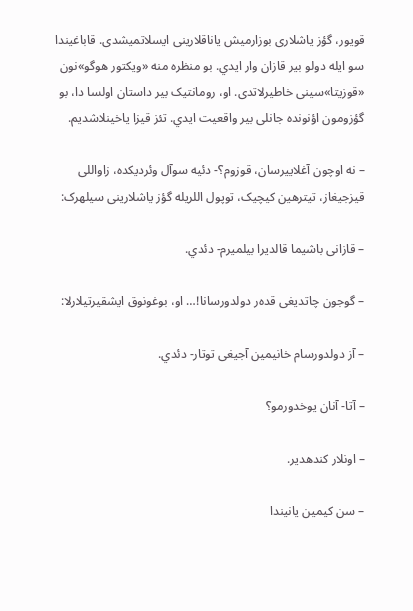قويور، گؤز ياشلاری بوزارمیش ياناقلارینی ايسلاتمیشدی. قاباغیندا سو ايله دولو بير قازان وار ايدي. بو منظره منه «ويکتور هوگو»نون «قوزيتا»سینی خاطیرلاتدی. او، رومانتيک بير داستان اولسا دا، بو گؤزومون اؤنونده جانلی بير واقعيت ايدي. تئز قیزا ياخینلاشدیم.

– نه اوچون آغلايیرسان، قوزوم؟- دئيه سوآل وئرديکده، زاواللی قیزجیغاز، تيترهين کيچيک، توپول اللريله گؤز ياشلارینی سيلهرک:

– قازانی باشیما قالدیرا بيلميرم- دئدي.

– گوجون چاتدیغی قده‌ر دولدورسانا!… او، بوغونوق ايشقیرتیلارلا:

– آز دولدورسام خانیمین آجیغی توتار- دئدي.

– آتا- آنان يوخدورمو؟

– اونلار کندهدير.

– سن کيمين يانیندا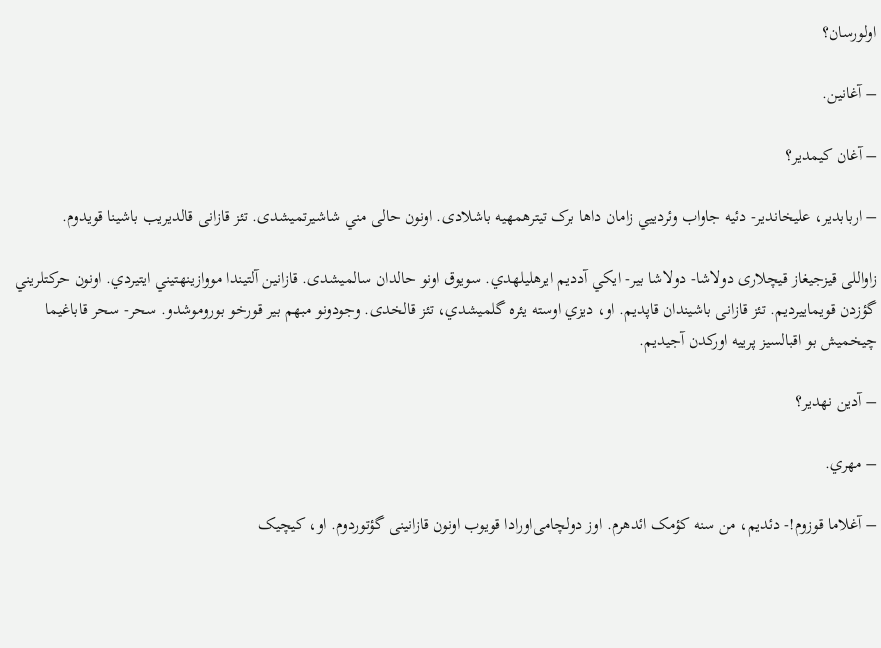اولورسان؟

– آغانین.

– آغان کيمدير؟

– اربابدیر، عليخاندیر- دئيه جاواب وئردييي زامان داها برک تيترهمهيه باشلادی. اونون حالی مني شاشیرتمیشدی. تئز قازانی قالدیریب باشینا قويدوم.

زاواللی قیزجیغاز قیچلاری دولاشا- دولاشا بير- ايکي آددیم ايرهليلهدي. سويوق اونو حالدان سالمیشدی. قازانین آلتیندا مووازينهتيني ايتيردي. اونون حرکتلريني گؤزدن قويمايیردیم. تئز قازانی باشیندان قاپدیم. او، ديزي اوسته يئره گلميشدي، تئز قالخدی. وجودونو مبهم بير قورخو بوروموشدو. سحر- سحر قاباغیما چیخمیش بو اقبالسیز پرييه اورکدن آجیدیم.

– آدین نهدير؟

– مهري.

– آغلاما قوزوم!- دئديم، من سنه کؤمک ائدهرم. اوز دولچامی‌اورادا قويوب اونون قازانینی گؤتوردوم. او، کيچيک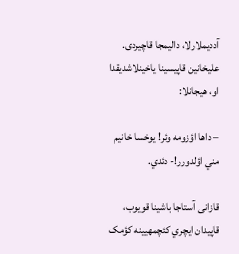آددیملارلا، دالیمجا قاچیردی. عليخانین قاپیسینا ياخینلاشدیقدا او، هيجانلا:

– داها اؤزومه وئر! يوخسا خانيم مني اؤلدورر!- دئدي.

قازانی آستاجا باشینا قويوب، قاپیدان ايچري کئچمهيينه کؤمک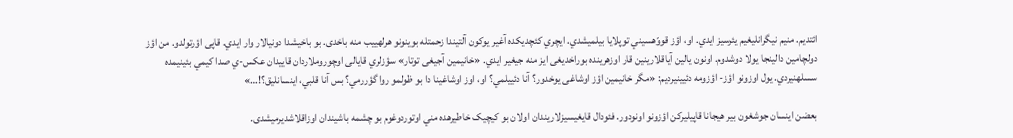ائتديم. منيم نيگرانلیغیم يئرسيز ايدي. او، اؤز قووّهسيني توپلايا بيلميشدي. ايچري کئچديکده آغیر يوکون آلتیندا زحمتله بوينونو هرلهييب منه باخدی. بو باخیشدا دونيالار وار ايدي. قاپی اؤرتولدو. من اؤز دولچامین دالینجا يولا دوشدوم. اونون يالین آياقلارینین قار اوزهرينده بوراخدیغی ايز منه جیغیر ايدي. «خانیمین آجیغی توتار» سؤزلري قايالی اوچوروملاردان قايیدان عکس-ي صدا کيمي بئينيمده سسلهنيردي. يول اوزونو اؤز- اؤزومه دئيينيرديم: «مگر خانیمین اؤز اوشاغی يوخدور؟ آنا دئييلمي؟ او، اوز اوشاغینا دا بو ظولمو روا گؤررمي؟ بس آنا قلبي، اينسانلیق؟!…»

بعضن اينسان جوشغون بير هيجانا قاپيلیرکن اؤزونو اونودور. فئودال قايغیسیزلاریندان اولان بو کيچيک خاطيرهده مني اوتوردوغوم بو چشمه باشیندان اوزاقلاشدیرمیشدی.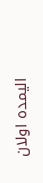اليمده اولان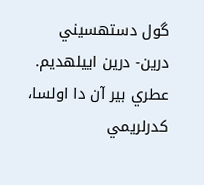گول دستهسيني درين- درين اييلهديم. عطري بير آن دا اولسا، کدرلريمي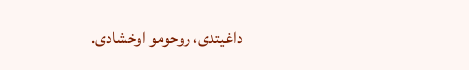داغیتدی، روحومو اوخشادی.